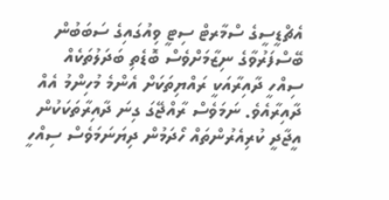އެޗްޑީސީގެ ސްމާރޓް ސިޓީ ވިއުގައިގެ ސަބަބުން ބޭސްފަރުވާގެ ނިޒާމަށްވެސް ބޮޑެތި ބަދަލުތަކެއް
ސިއްހީ ދާއިރާއަކީ ރައްޔިތަކަށް އެންމެ މުހިންމު އެއް ދާއިރާއެވެ. ނަމަވެސް ރާއްޖޭގަ ގިނަ ދާއިރާތަކަކުން އީޖާދީ ކުރިއެރުންތައް ހޯދަމުން ދިޔަނަމަވެސް ސިއްހީ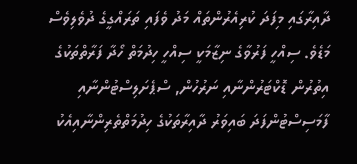ދާއިރާގައި މިފަދަ ކުރިއެރުންތައް މަދު ވެފައި ތަރައްގީގެ ދުވެލިވެސް މަޑެވެ. ސިއްހީ ފަރުވާގެ ނިޒާމަކީ ސިއްހީ ހިދުމަތް ހޯދާ ފަރާތްތަކުގެ އިތުރުން ޑޮކްޓަރުންނާއި ނަރުހުން, ސްޕެށަލިސްޓުންނާއި ފާމަސިސްޓުންފަދަ ބައިވަރު ދާއިރާތަކުގެ ހިދުމަތްތެރިންނާއިއެކު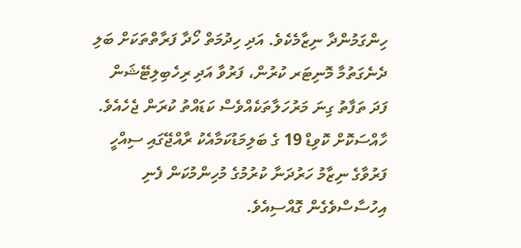ހިންގަމުންދާ ނިޒާމެކެވެ. އަދި ހިދުމަތް ހޯދާ ފަރާތްތަކަށް ބަލި ދެނެގަތުމާ މޮނިޓަރ ކުރުން، ފަރުވާ އަދި ރިހެބިލިޓޭޝަން ފަދަ ތަފާތު ގިނަ މަރުހަލާތަކެއްވެސް ކަޑައްތު ކުރަން ޖެހެއެވެ.
ހާއްސަކޮށް ކޮވިޑް 19 ގެ ބަލިމަޑުކަމާއެކު ރާއްޖޭގައި ސިއްހީ ފަރުވާގެ ނިޒާމު ހަރުދަނާ ކުރުމުގެ މުހިންމުކަން ފެނި އިހުސާސްވެގެން ގޮއްސިއެވެ.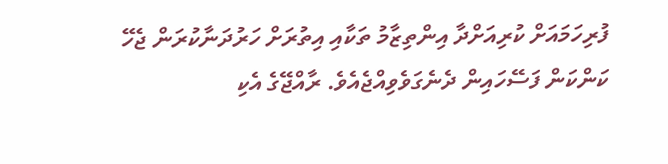ފުރިހަމައަށް ކުރިއަށްދާ އިންތިޒާމު ތަކާއި އިތުރަށް ހަރުދަނާކުރަން ޖެހޭ ކަންކަން ފަސޭހައިން ދެނެގަވެވިއްޖެއެވެ. ރާއްޖޭގެ އެކި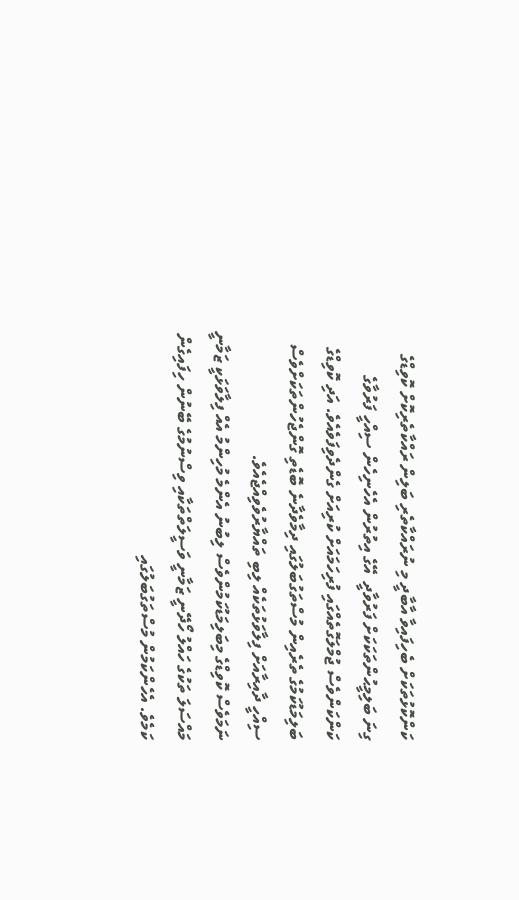ކަންކޮޅުތަކަށް ބެހިފައިވާ އާބާދީ މި ނުރައްކާތެރި ބަލިން ރައްކާތެރިކޮށް ކޮވިޑްގެ ގިނަ ބަލިމީޙުންތަކަކަށް ފަރުވާދީ  އޭގެ އިތުރުން އެހެނިހެން ސިއްހީ ފަރުވާގެ ކަންކަންވެސް ޖުމްލަގޮތެއްގައި ފުރިހަމައަށް ކުރިއަށް ގެންދެވިފަވެއެވެ. އަދި ކޮވިޑްގެ ބަލިމަޑުކަމުގެ ތެރެއިން މުސްތަގުބަލުގައި ދިމާވެދާނެ ބޮޑެތި ގޮންޖެހުންތަކަށްވެސް ސިއްހީ ދާއިރާއަށް ފިލާވަޅުތަކެއް ލިބި ތައްޔާރުވެވިއްޖެއެވެ.
ނަމަވެސް ކޮވިޑްގެ މިބަލިމަޑުކަމުންވެސް ލިބުނު އެންމެ މުހިންމު އެއް ފިލާވަޅަކީ ޒަމާނީ މައްސަލަ ތަކުގެ ހައްލު ހޯދޭނީ ޒަމާނީ ވަސީލަތްތަކާއި ވިސްނުމުގެ ބޭނުން ހިފައިގެން ކަމެވެ. އެހެންކަމުން މުސްތަގުބަލުގައި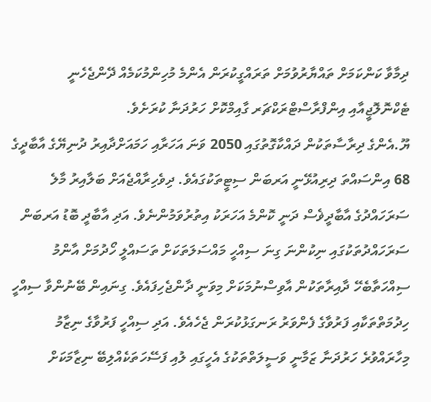ދިމާވާ ކަންކަމަށް ތައްޔާރުވުމަށް ތަރައްގީކުރަން އެންމެ މުހިންމުކަމެއް ދޭންޖެހެނީ ޓެކްނޮލޮޖީއާއި އިންފްރާސްޓްރަކްޗަރ ގާއިމްކޮށް ހަރުދަނާ ކުރަށެވެ.
ޔޫ.އެންގެ ދިރާސާތަކުން ދައްކާގޮތުގައި 2050 ވަނަ އަހަރާއި ހަމައަށްދާއިރު ދުނިޔޭގެ އާބާދީގެ 68 އިންސައްތަ ދިރިއުޅޭނީ އަރބަން ސިޓީތަކުގައެވެ. ދިވެހިރާއްޖެއަށް ބަލާއިރު މާލެ ސަރަހައްދުގެ އާބާދީޥެސް ދަނީ ކޮންމެ އަހަރަކު އިތުރުވަމުންނެވެ. އަދި އާބާދީ ބޮޑު އަރބަން ސަރަހައްދުތަކުގައި ނިކުންނަ ގިނަ ސިއްހީ މައްސަލަތަކަށް ތަސައްލީ ހޯދުމަށް އާންމު ސިއްހަތާބެހޭ ދާއިރާތަކުން އާވިސްނުމަކަށް މިވަނީ ދާންޖެހިފައެވެ. ގިނައިން ބޭނުންވާ ސިއްހީ ހިދުމަތްތަކާއި ފަރުވާގެ ފެންވަރު ރަނގަޅުކުރަން ޖެހެއެވެ. އަދި ސިއްހީ ފަރުވާގެ ނިޒާމު މިހާރައްވުރެ ހަރުދަނާ ޒަމާނީ ވަސީލަތްތަކުގެ އެހީގައި ލުއި ފަސޭހަތަކެއްލިބޭ ނިޒާމަކަށް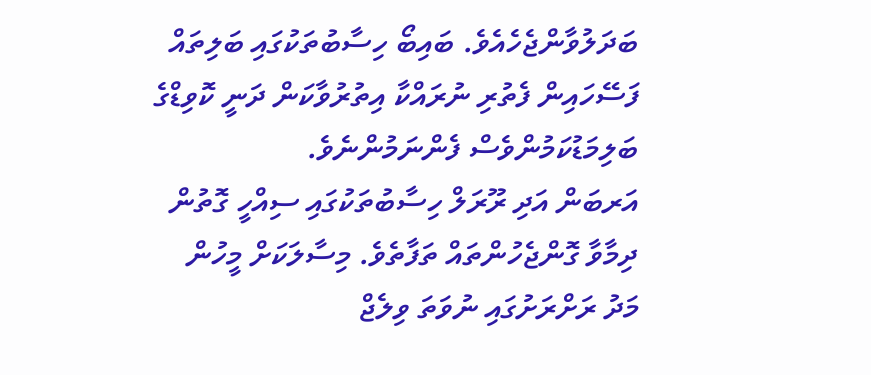ބަދަލުވާންޖެހެއެވެ. ބައިބޯ ހިސާބުތަކުގައި ބަލިތައް ފަސޭހައިން ފެތުރި ނުރައްކާ އިތުރުވާކަން ދަނީ ކޮވިޑްގެ ބަލިމަޑުކަމުންވެސް ފެންނަމުންނެވެ.
އަރބަން އަދި ރޫރަލް ހިސާބުތަކުގައި ސިއްހީ ގޮތުން ދިމާވާ ގޮންޖެހުންތައް ތަފާތެވެ. މިސާލަކަށް މީހުން މަދު ރަށްރަށުގައި ނުވަތަ ވިލެޖް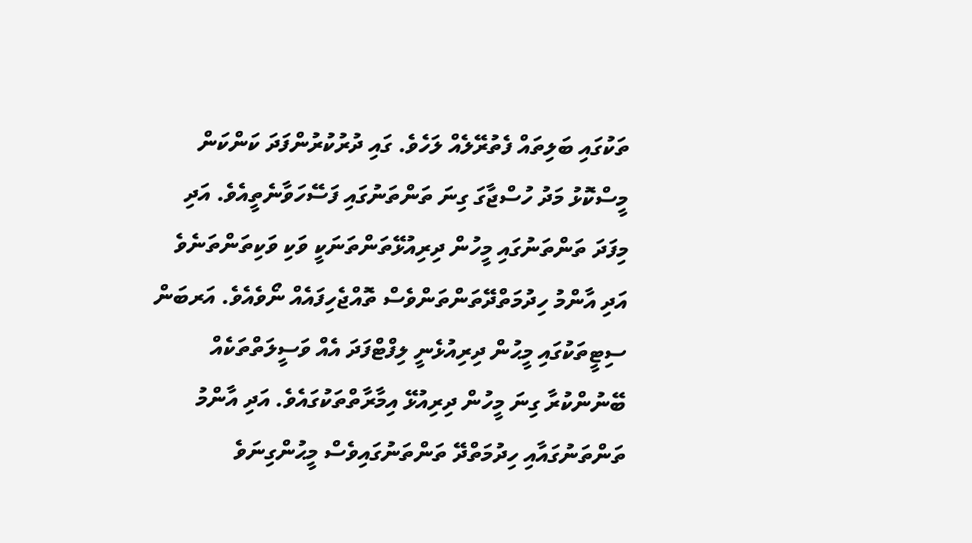ތަކުގައި ބަލިތައް ފެތުރޭލެއް ލަހެވެ. ގައި ދުރުކުރުންފަދަ ކަންކަން މީސްކޮޅު މަދު ހުސްޖާގަ ގިނަ ތަންތަނުގައި ފަސޭހަވާނެތީއެވެ. އަދި މިފަދަ ތަންތަނުގައި މީހުން ދިރިއުޅޭތަންތަނަކީ ވަކި ވަކިތަންތަނެވެ އަދި އާންމު ހިދުމަތްދޭތަންތަންވެސް ތޮއްޖެހިފައެއް ނޯވެއެވެ. އަރބަން ސިޓީތަކުގައި މީޙުން ދިރިއުޅެނީ ލިފްޓްފަދަ އެއް ވަސީލަތްތަކެއް ބޭނުންކުރާ ގިނަ މީހުން ދިރިއުޅޭ އިމާރާތްތަކުގައެވެ. އަދި އާންމު ތަންތަނުގައާއި ހިދުމަތްދޭ ތަންތަނުގައިވެސް މީޙުންގިނަވެ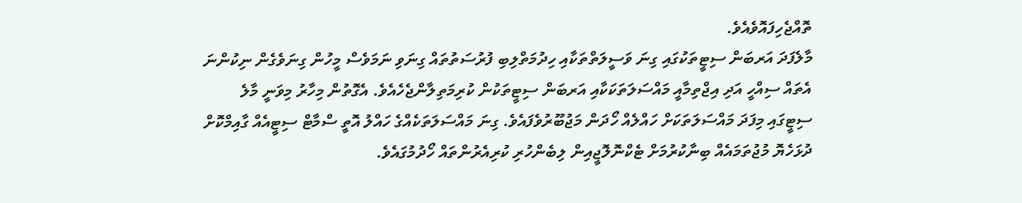ތޮއްޖެހިފައޮވެއެވެ.
މާލެފަދަ އަރބަން ސިޓީތަކުގައި ގިނަ ވަސީލަތްތަކާއި ހިދުމަތްލިބި ފުރުސަތުތައް ގިނަވި ނަމަވެސް މީހުން ގިނަވެގެން ނިކުންނަ އެތައް ސިއްހީ އަދި އިޖްތިމާއީ މައްސަލަތަކަކާއި އަރބަން ސިޓީތަކުން ކުރިމަތިލާންޖެހެއެވެ. އެގޮތުން މިހާރު މިވަނީ މާލެ ސިޓީގައި މިފަދަ މައްސަލަތަކަށް ހައްލެއް ހޯދަން މަޖުބޫރުވެފައެވެ. ގިނަ މައްސަލަތަކެއްގެ ހައްލު އޮތީ ސްމާޓް ސިޓީއެއް ގާއިމްކޮށް ދުޅަހެޔޮ މުޖުތަމައެއް ބިނާކުރުމަށް ޓެކްނޮލޮޖީއިން ލިބެންހުރި ކުރިއެރުންތައް ހޯދުމުގައެވެ.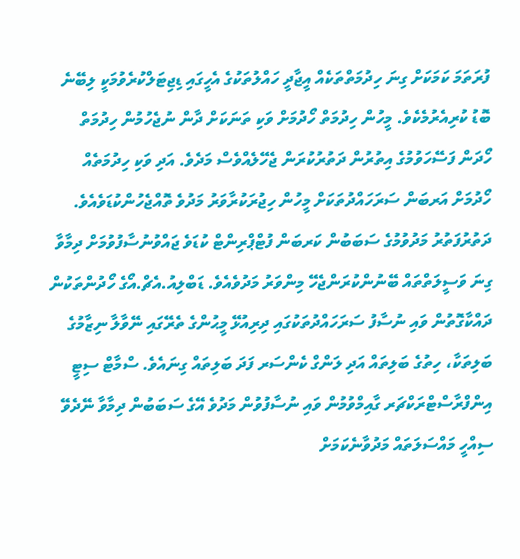ފުރަތަމަ ކަމަކަށް ގިނަ ހިދުމަތްތަކެއް އީޖާދީ ހައްލުތަކުގެ އެހީގައި ޑިޖިޓަލްކުރެވުމަކީ ލިބޭނެ ބޮޑު ކުރިއެރުމެކެވެ. މީހުން ހިދުމަތް ހޯދުމަށް ވަކި ތަނަކަށް ދާން ނުޖެހުމުން ހިދުމަތް ހޯދަން ފަސޭހަވުމުގެ އިތުރުން ދަތުރުކުރަން ޖެހޭލެއްވެސް މަދެވެ. އަދި ވަކި ހިދުމަތެއް ހޯދުމަށް އަރބަން ސަރަހައްދުތަކަށް މީހުން ހިޖުރަކުރާވަރު މަދުވެ ތޮއްޖެހުންކުޑަވެއެވެ. ދަތުރުފަތުރު މަދުވުމުގެ ސަބަބުން ކަރބަން ފުޓްޕްރިންޓް ކުޑަވެ ޖައްވުނުސާފުވުމަށް ދިމާވާ ގިނަ ވަސީލަތްތައް ބޭނުންކުރަންޖެހޭ މިންވަރު މަދުވެއެވެ. ޑަބްލިއު.އެޗް.އޯގެ ހޯދުންތަކުން ދައްކާގޮތުން ވައި ނުސާފު ސަރަހައްދުތަކުގައި ދިރިއުޅޭ މީޙުންގެ ތެރޭގައި ނޭވާލާ ނިޒާމުގެ ބަލިތަކާ، ހިތުގެ ބަލިތައް އަދި ލަންގް ކެންސަރ ފަދަ ބަލިތައް ގިނައެވެ. ސްމާޓް ސިޓީ އިންފްރާސްޓްރަކްޗަރ ގާއިމްވުމުން ވައި ނުސާފުވުން މަދުވެ އޭގެ ސަބަބުން ދިމާވާ ނޭދެވޭ ސިއްހީ މައްސަލަތައް މަދުވާނެކަމަށް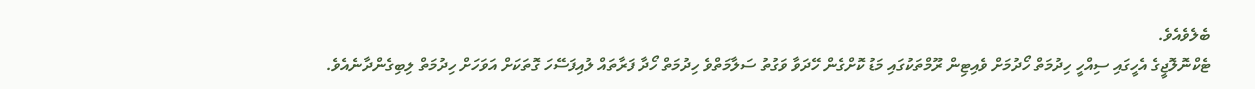ބެލެވެއެވެ.
ޓެކްނޮލޮޖީގެ އެހީގައި ސިއްހީ ހިދުމަތް ހޯދުމަށް ވެއިޓިން ރޫމްތަކުގައި މަޑު ކޮށްގެން ހޭދަވާ ވަގުތު ސަލާމަތްވެ ހިދުމަތް ހޯދާ ފަރާތައް ލުއިފަސޭހަ ގޮތަކަށް އަވަހަށް ހިދުމަތް ލިބިގެންދާނެއެވެ.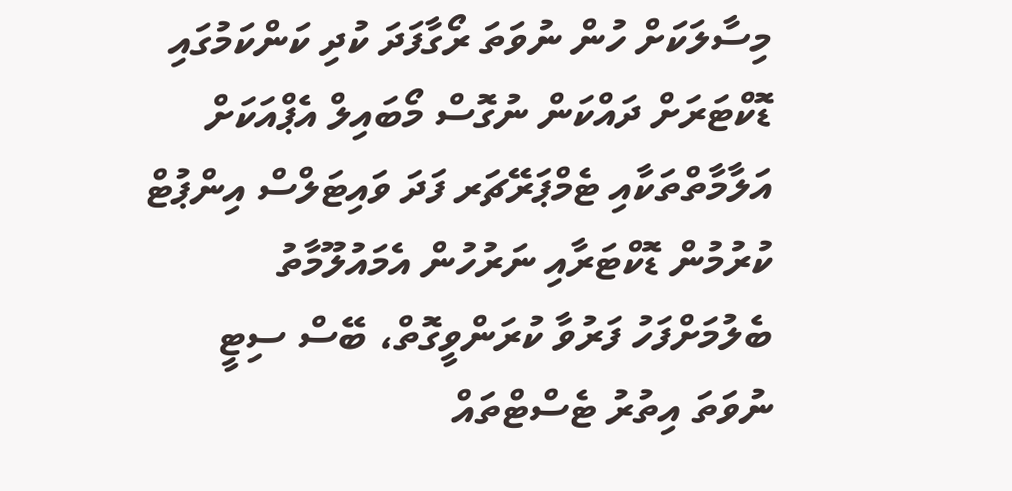މިސާލަކަށް ހުން ނުވަތަ ރޯގާފަދަ ކުދި ކަންކަމުގައި ޑޮކްޓަރަށް ދައްކަން ނުގޮސް މޯބައިލް އެޕްއަކަށް އަލާމާތްތަކާއި ޓެމްޕަރޭޗަރ ފަދަ ވައިޓަލްސް އިންޕުޓް ކުރުމުން ޑޮކްޓަރާއި ނަރުހުން އެމައުލޫމާތު ބެލުމަށްފަހު ފަރުވާ ކުރަންވީގޮތް، ބޭސް ސިޓީ ނުވަތަ އިތުރު ޓެސްޓްތައް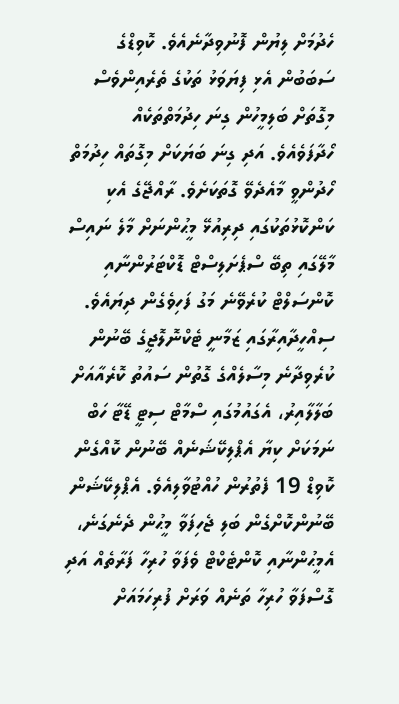ހެދުމަށް ލިޔުން ފޮނުވިދާނެއެވެ. ކޮވިޑްގެ ސަބަބުން އެޅި ފިޔަވަޅު ތަކުގެ ތެރެއިންވެސް މިގޮތަށް ބަލިމީހުން ގިނަ ހިދުމަތްތަކެއް ހޯދާފަވެއެވެ. އަދި ގިނަ ބަޔަކަށް މިގޮތައް ހިދުމަތް ހޯދުންވީ މާއެދެވޭ ގޮތަކަށެވެ. ރާއްޖޭގެ އެކި ކަންކޮޅުތަކުގައި ދިރިއުޅޭ މީޙުންނަށް މާލެ ނައިސް މާލޭގައި ތިބޭ ސްޕެށަލިސްޓް ޑޮކްޓަރުންނާއި ކޮންސަލްޓް ކުރެވޭނެ މަގު ފަހިވެގެން ދިޔައެވެ.
ސިއްހީދާއިރާގައި ޒަމާނީ ޓެކްނޮލޮޖީގެ ބޭނުން ކުރެވިދާނެ މިސާލެއްގެ ގޮތުން ސައުތު ކޮރެއާއަށް ބަލާލާއިރު، އެގައުމުގައި ސްމާޓް ސިޓީ ޑޭޓާ ހަބް ނަމަކަށް ކިޔާ އެޕްލިކޭޝަނެއް ބޭނުން ކޮއްގެން ކޮވިޑް 19 ފެތުރުން ހުއްޓުވާލިއެވެ. އެޕްލިކޭޝަން ބޭނުންކޮށްގެން ބަލި ޖެހިފަވާ މީޙުން ދެނެގަނެ، އެމީޙުންނާއި ކޮންޓެކްޓް ވެފަވާ ހުރިހާ ފަރާތެއް އަދި ގޮސްފަވާ ހުރިހާ ތަނެއް ވަރަށް ފުރިހަމައަށް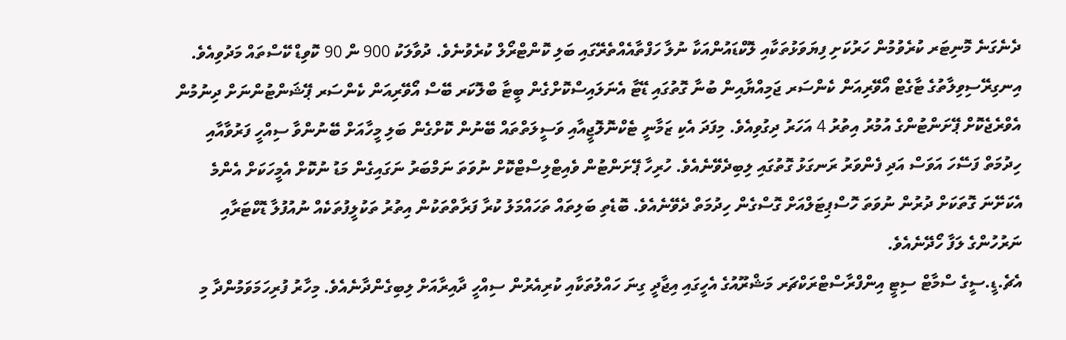ދެނެގަނެ މޮނިޓަރ ކުރެވުމުން ހަރުކަށި ފިޔަވަޅުތަކާއި ލޮކްޑައުންއަކާ ނުލާ ހަފްތާއެއްތެރޭގައި ބަލި ކޮންޓްރޯލް ކުރެވުނެވެ. ދުވާލަކު 900 ން 90 ކޮވިޑް ކޭސްތައް މަދުވިއެވެ.
އިނގިރޭސިވިލާތުގެ ޓާގެޓް އޯވޭރިއަން ކެންސަރ ޖަމިއްޔާއިން ބުނާ ގޮތުގައި ޑޭޓާ އެނަލައިސްކޮށްގެން ބީޓާ ބްލޮކަރ ބޭސް އޯވޭރިއަން ކެންސަރ ޕޭޝަންޓުންނަށް ދިނުމުން އެވްރެޖެކޮށް ޕޭށަންޓުންގެ އުމުރު އިތުރު 4 އަހަރު ދިގުވިއެވެ. މިފަދަ އެކި ޒަމާނީ ޓެކްނޮލޮޖީއާއި ވަސީލަތްތައް ބޭނުން ކޮށްގެން ބަލި މީހާއަށް ބޭނުންވާ ސިއްހީ ފަރުވާއާއި ހިދުމަތް ފަސޭހަ އަވަސް އަދި ފެންވަރު ރަނގަޅު ގޮތުގައި ލިބިދެވޭނެއެވެ. ހުރިހާ ޕޭށަންޓުން ވެއިޓްލިސްޓްކޮށް ނުވަތަ ނަމްބަރު ނަގައިގެން މަޑު ނުކޮށް އެމީހަކަށް އެންމެ އެކަށޭނަ ގޮތަކަށް ދުރުން ނުވަތަ ހޮސްޕިޓަލްއަށް ގޮސްގެން ހިދުމަތް ދެވޭނެއެވެ. ބޮޑެތި ބަލިތައް ތަހައްމަލު ކުރާ ފަރާތްތަކުން އިތުރު ތަކުލީފުތަކެއް ނުއުފުލާ ޑޮކްޓަރާއި ނަރުހުންގެ ލަފާ ހޯދޭނެއެވެ.
އެޗެ.ޑީ.ސީގެ ސްމާޓް ސިޓީ އިންފްރާސްޓްރަކްޗަރ މަޝްރޫއުގެ އެހީގައި އިޖާދީ ގިނަ ހައްލުތަކާއި ކުރިއެރުން ސިއްހީ ދާއިރާއަށް ލިބިގެންދާނެއެވެ. މިހާރު ފުރިހަމަވަމުންދާ މި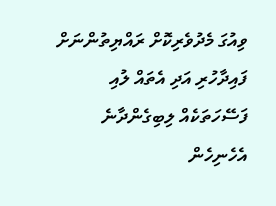ވިއުގަ މެދުވެރިކޮށް ރައްޔިތުންނަށް ފައިދާހުރި އަދި އެތައް ލުއި ފަސޭހަތަކެއް ލިބިގެންދާނެ އެހެނިހެން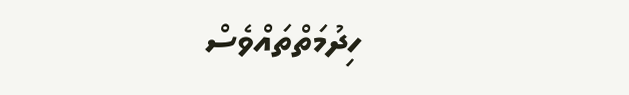ހިދުމަތްތައްވެސް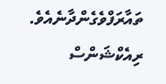ތައާރަފްވެގެންދާނެއެވެ.
ރިއެކްޝަންސް